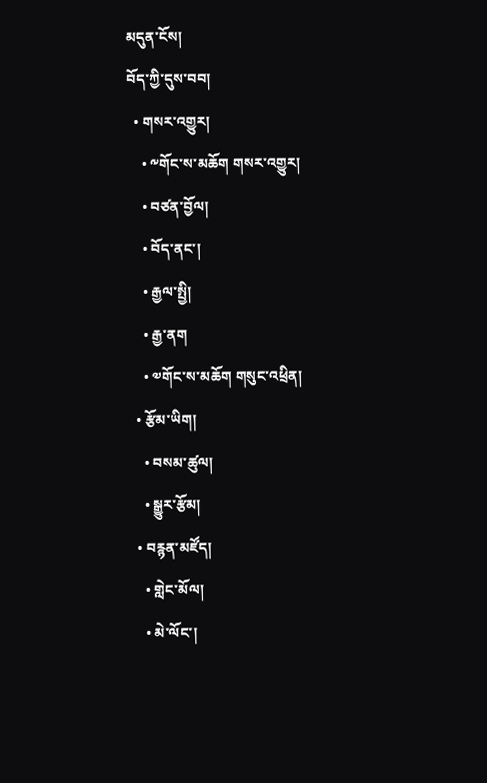མདུན་ངོས།
བོད་ཀྱི་དུས་བབ།
  • གསར་འགྱུར།
    • ༸གོང་ས་མཆོག གསར་འགྱུར།
    • བཙན་བྱོལ།
    • བོད་ནང་།
    • རྒྱལ་སྤྱི།
    • རྒྱ་ནག
    • ༧གོང་ས་མཆོག གསུང་འཕྲིན།
  • རྩོམ་ཡིག།
    • བསམ་ཚུལ།
    • སྒྱུར་རྩོམ།
  • བརྙན་མཛོད།
    • གླེང་མོལ།
    • མེ་ལོང་།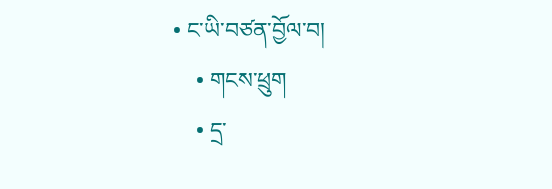• ང་ཡི་བཙན་བྱོལ་བ།
    • གངས་ཕྲུག
    • དྲ་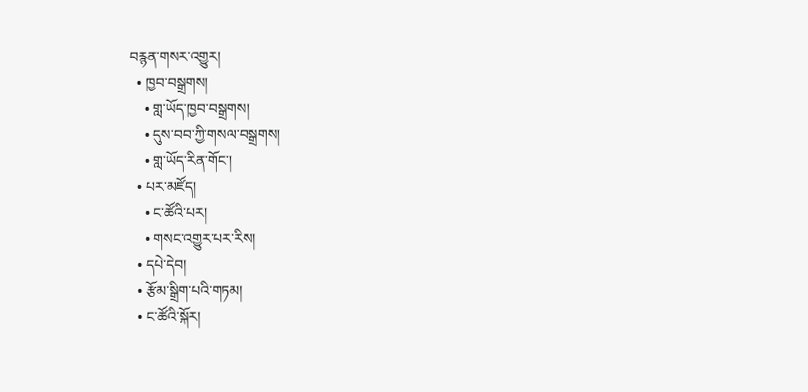བརྙན་གསར་འགྱུར།
  • ཁྱབ་བསྒྲགས།
    • གླ་ཡོད་ཁྱབ་བསྒྲགས།
    • དུས་བབ་ཀྱི་གསལ་བསྒྲགས།
    • གླ་ཡོད་རིན་གོང་།
  • པར་མཛོད།
    • ང་ཚོའི་པར།
    • གསང་འགྱུར་པར་རིས།
  • དཔེ་དེབ།
  • རྩོམ་སྒྲིག་པའི་གཏམ།
  • ང་ཚོའི་སྐོར།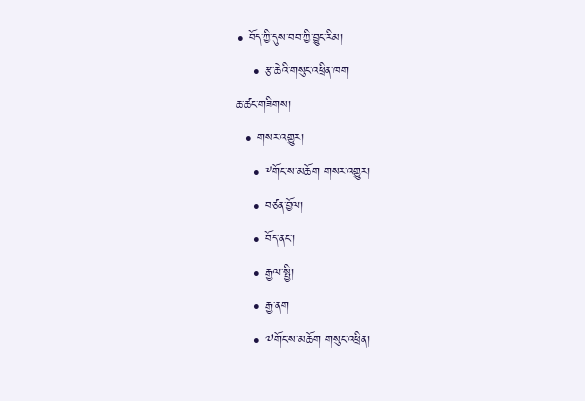• བོད་ཀྱི་དུས་བབ་ཀྱི་བྱུང་རིམ།
    • རྩ་ཆེའི་གསུང་འཕྲིན་ཁག
ཆ་ཚང་གཟིགས།
  • གསར་འགྱུར།
    • ༸གོང་ས་མཆོག གསར་འགྱུར།
    • བཙན་བྱོལ།
    • བོད་ནང་།
    • རྒྱལ་སྤྱི།
    • རྒྱ་ནག
    • ༧གོང་ས་མཆོག གསུང་འཕྲིན།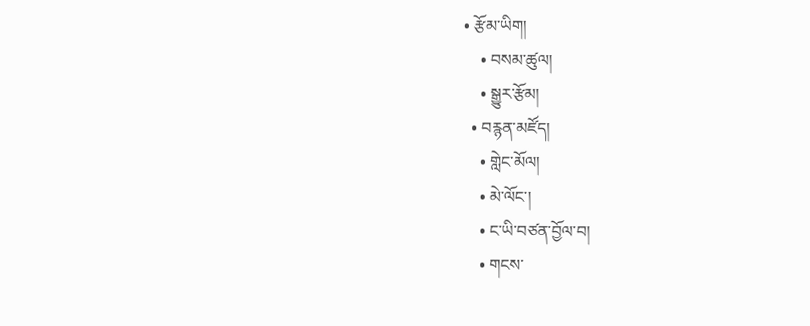• རྩོམ་ཡིག།
    • བསམ་ཚུལ།
    • སྒྱུར་རྩོམ།
  • བརྙན་མཛོད།
    • གླེང་མོལ།
    • མེ་ལོང་།
    • ང་ཡི་བཙན་བྱོལ་བ།
    • གངས་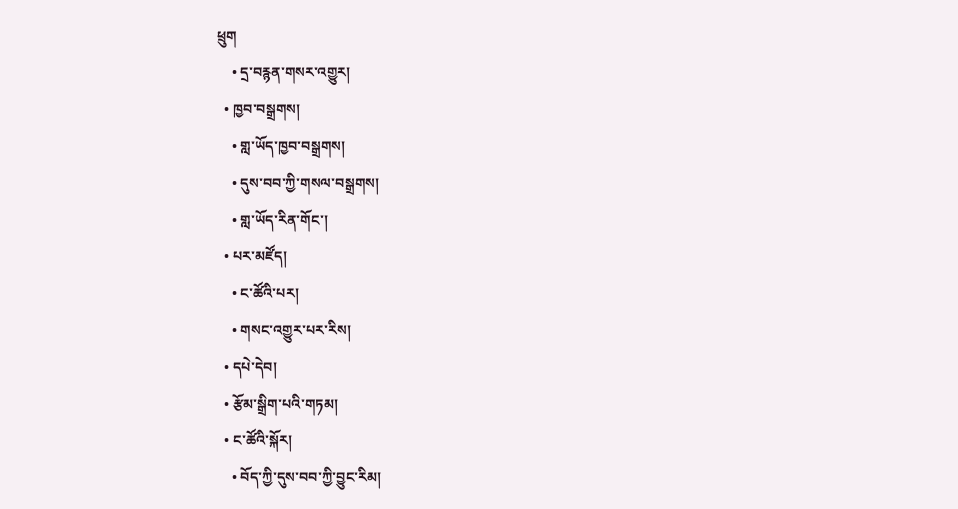ཕྲུག
    • དྲ་བརྙན་གསར་འགྱུར།
  • ཁྱབ་བསྒྲགས།
    • གླ་ཡོད་ཁྱབ་བསྒྲགས།
    • དུས་བབ་ཀྱི་གསལ་བསྒྲགས།
    • གླ་ཡོད་རིན་གོང་།
  • པར་མཛོད།
    • ང་ཚོའི་པར།
    • གསང་འགྱུར་པར་རིས།
  • དཔེ་དེབ།
  • རྩོམ་སྒྲིག་པའི་གཏམ།
  • ང་ཚོའི་སྐོར།
    • བོད་ཀྱི་དུས་བབ་ཀྱི་བྱུང་རིམ།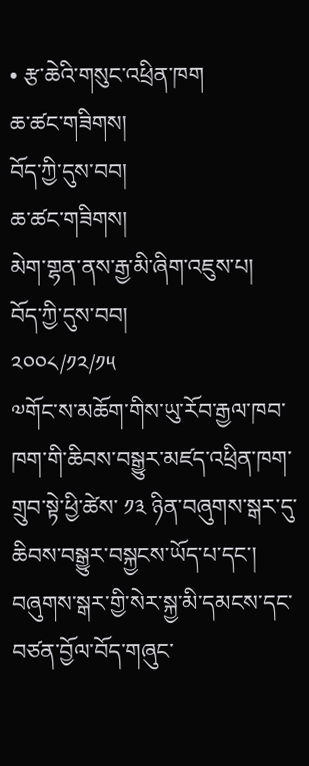• རྩ་ཆེའི་གསུང་འཕྲིན་ཁག
ཆ་ཚང་གཟིགས།
བོད་ཀྱི་དུས་བབ།
ཆ་ཚང་གཟིགས།
མེག་གྷན་ནས་རྒྱ་མི་ཞིག་འཇུས་པ།
བོད་ཀྱི་དུས་བབ།
༢༠༠༨/༡༢/༡༥
༧གོང་ས་མཆོག་གིས་ཡུ་རོབ་རྒྱལ་ཁབ་ཁག་གི་ཆིབས་བསྒྱུར་མཛད་འཕྲིན་ཁག་གྲུབ་སྟེ་ཕྱི་ཚེས་ ༡༣ ཉིན་བཞུགས་སྒར་དུ་ཆིབས་བསྒྱུར་བསྐྱངས་ཡོད་པ་དང་། བཞུགས་སྒར་གྱི་སེར་སྐྱ་མི་དམངས་དང་བཙན་བྱོལ་བོད་གཞུང་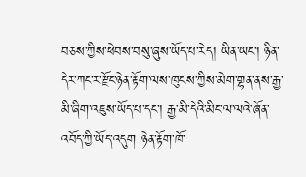བཅས་ཀྱིས་ཕེབས་བསུ་ཞུས་ཡོད་པ་རེད། ཡིན་ཡང་། ཉིན་དེར་ཀང་ར་རྫོང་ཉེན་རྟོག་ལས་ཁུངས་ཀྱིས་མེག་གྷན་ནས་རྒྱ་མི་ཞིག་འཇུས་ཡོད་པ་དང་། རྒྱ་མི་དེའི་མིང་ལ་ལའེ་ཞོན་འབོད་ཀྱི་ཡོད་འདུག ཉེན་རྟོག་ཁོ་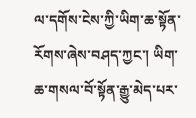ལ་དགོས་ངེས་ཀྱི་ཡིག་ཆ་སྟོན་རོགས་ཞེས་བཤད་ཀྱང་། ཡིག་ཆ་གསལ་བོ་སྟོན་རྒྱུ་མེད་པར་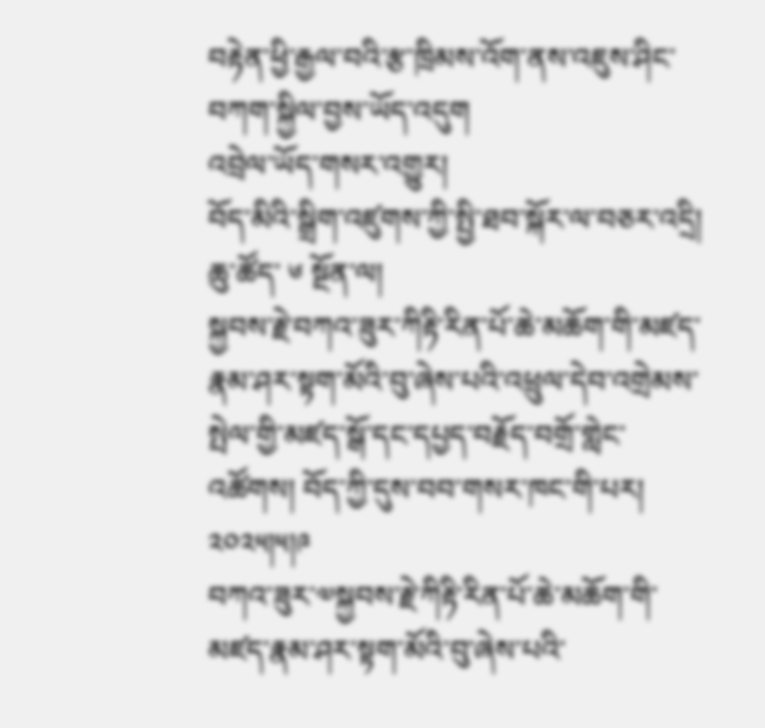བརྟེན་ཕྱི་རྒྱལ་བའི་རྩ་ཁྲིམས་འོག་ནས་འཇུས་ཤིང་བཀག་སྐྱིལ་བྱས་ཡོད་འདུག
འབྲེལ་ཡོད་གསར་འགྱུར།
བོད་མིའི་སྒྲིག་འཛུགས་ཀྱི་སྤྱི་ཐབ་སྐོར་ལ་བཅར་འདྲི།
ཆུ་ཚོད་ ༦ སྔོན་ལ།
སྐྱབས་རྗེ་བཀའ་ཟུར་ཀིརྟི་རིན་པོ་ཆེ་མཆོག་གི་མཛད་རྣམ་ཤར་སྟག་མོའི་བུ་ཞེས་པའི་འཕྲུལ་དེབ་འགྲེམས་སྤེལ་གྱི་མཛད་སྒོ་དང་དཔྱད་བརྗོད་བགྲོ་གླེང་འཚོགས། བོད་ཀྱི་དུས་བབ་གསར་ཁང་གི་པར། ༢༠༢༥།༥།༩
བཀའ་ཟུར་༧སྐྱབས་རྗེ་ཀིརྟི་རིན་པོ་ཆེ་མཆོག་གི་མཛད་རྣམ་ཤར་སྟག་མོའི་བུ་ཞེས་པའི་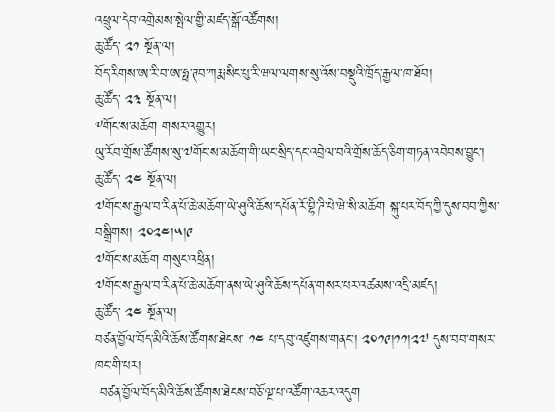འཕྲུལ་དེབ་འགྲེམས་སྤེལ་གྱི་མཛད་སྒོ་འཚོགས།
ཆུ་ཚོད་ ༢༡ སྔོན་ལ།
བོད་རིགས་ཨ་རི་བ་ཨ་ཧྥ་ཊབ་ཀརྨ་སིང་པུ་རི་ཝལ་ལགས་སུ་འོས་བསྡུའི་ཁྲོད་རྒྱལ་ཁ་ཐོབ།
ཆུ་ཚོད་ ༢༣ སྔོན་ལ།
༸གོང་ས་མཆོག གསར་འགྱུར།
ཡུ་རོབ་གྲོས་ཚོགས་སུ་༧གོང་ས་མཆོག་གི་ཡང་སྲིད་དང་འབྲེལ་བའི་གྲོས་ཆོད་ཅིག་གཏན་འབེབས་བྱུང་།
ཆུ་ཚོད་ ༢༤ སྔོན་ལ།
༧གོང་ས་རྒྱལ་བ་རིན་པོ་ཆེ་མཆོག་ཡེ་ཤུའི་ཆོས་དཔོན་རོ་བྷི་ཌི་པེ་ཝེ་སི་མཆོག སྐུ་པར་བོད་ཀྱི་དུས་བབ་ཀྱིས་བསྒྲིགས། ༢༠༢༤།༥།༩
༧གོང་ས་མཆོག གསུང་འཕྲིན།
༧གོང་ས་རྒྱལ་བ་རིན་པོ་ཆེ་མཆོག་ནས་ཡེ་ཤུའི་ཆོས་དཔོན་གསར་པར་འཚམས་འདྲི་མཛད།
ཆུ་ཚོད་ ༢༤ སྔོན་ལ།
བཙན་བྱོལ་བོད་མིའི་ཆོས་ཚོགས་ཐེངས་ ༡༤ པ་དབུ་འཛུགས་གནང་། ༢༠༡༩།༡༡།༢༧ དུས་བབ་གསར་ཁང་གི་པར།
 བཙན་བྱོལ་བོད་མིའི་ཆོས་ཚོགས་ཐེངས་བཅོ་ལྔ་པ་འཚོག་འཆར་འདུག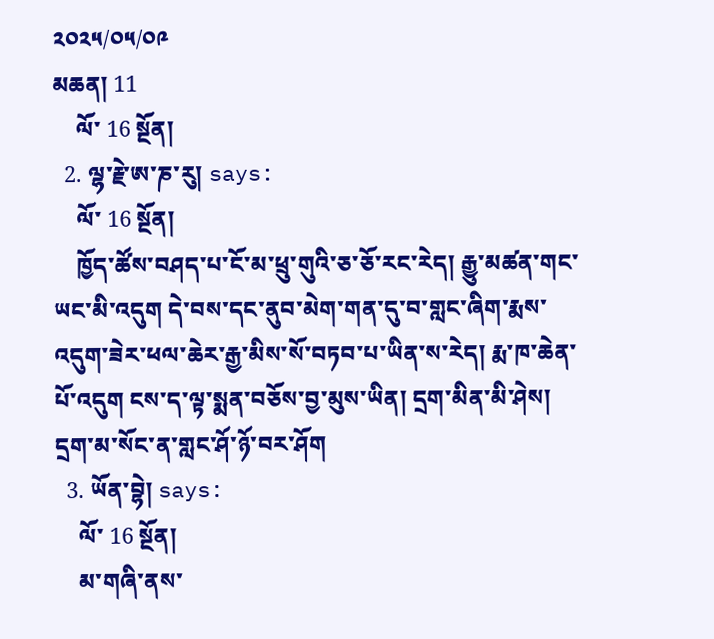༢༠༢༥/༠༥/༠༩
མཆན། 11
    ལོ་ 16 སྔོན།
  2. ལྷ་རྗེ་ཨ་ཎ་རུ། says:
    ལོ་ 16 སྔོན།
    ཁྱོད་ཚོས་བཤད་པ་ངོ་མ་ཕྲུ་གུའི་ཅ་ཅོ་རང་རེད། རྒྱུ་མཚན་གང་ཡང་མི་འདུག དེ་བས་དང་ནུབ་མེག་གན་དུ་བ་གླང་ཞིག་རྨས་འདུག་ཟེར་ཕལ་ཆེར་རྒྱ་མིས་སོ་བཏབ་པ་ཡིན་ས་རེད། རྨ་ཁ་ཆེན་པོ་འདུག ངས་ད་ལྟ་སྨན་བཅོས་བྱ་མུས་ཡིན། དྲག་མིན་མི་ཤེས། དྲག་མ་སོང་ན་གླང་ཤོ་ཉོ་བར་ཤོག
  3. ཡོན་བྷེ། says:
    ལོ་ 16 སྔོན།
    མ་གཞི་ནས་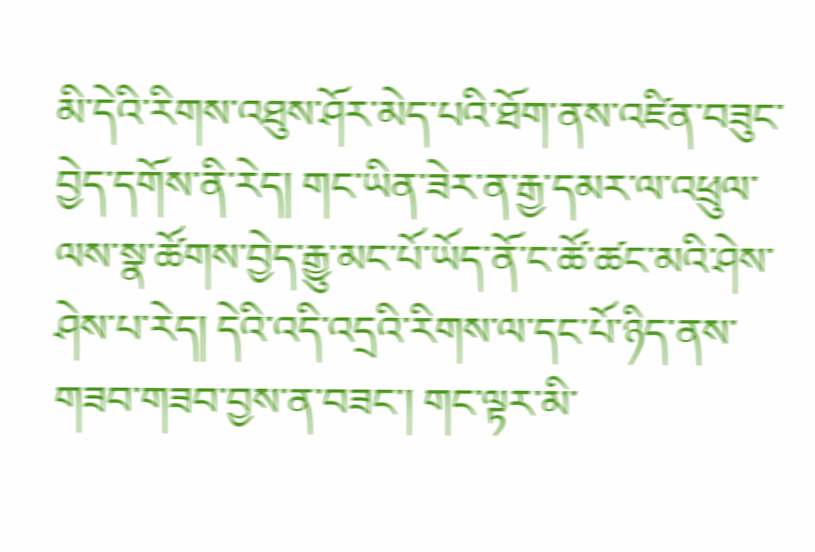མི་དེའི་རིགས་འཐུས་ཤོར་མེད་པའི་ཐོག་ནས་འཛིན་བཟུང་བྱེད་དགོས་ནི་རེད། གང་ཡིན་ཟེར་ན་རྒྱ་དམར་ལ་འཕྲུལ་ལས་སྣ་ཚོགས་བྱེད་རྒྱུ་མང་པོ་ཡོད་ནོ་ང་ཚོ་ཚང་མའི་ཤེས་ཤེས་པ་རེད། དེའི་འདི་འདྲའི་རིགས་ལ་དང་པོ་ཉིད་ནས་གཟབ་གཟབ་བྱས་ན་བཟང་། གང་ལྟར་མི་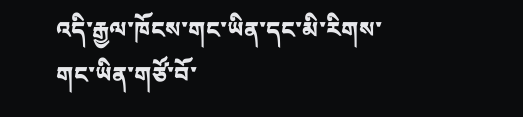འདི་རྒྱལ་ཁོངས་གང་ཡིན་དང་མི་རིགས་གང་ཡིན་གཙོ་བོ་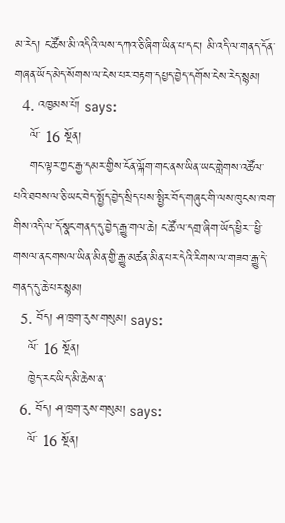མ་རེད། ང་ཚོས་མི་འདིའི་ལས་དཀའ་ཅི་ཞིག་ཡིན་པ་དང་། མི་འདི་ལ་གནད་དོན་གཞན་ཡོད་མེད་སོགས་ལ་ངེས་པར་བརྟག་དཔྱད་བྱེད་དགོས་ངེས་རེད་སྙམ།
  4. འཁྱམས་པོ། says:
    ལོ་ 16 སྔོན།
    གང་ལྟར་ཀྱང་རྒྱ་དམར་གྱིས་ངོན་ལྐོག་གང་ནས་ཡིན་ཡང་གླེགས་འཚོལ་པའི་ཐབས་ལ་ཅི་ཡང་བེད་སྤྱོད་བྱེད་སྲིད་པས་སྤྱིར་བོད་གཞུང་གི་ལས་ཁུངས་ཁག་གིས་འདི་ལ་དོ་སྣང་གནད་དུ་བྱེད་རྒྱུ་གལ་ཆེ། ང་ཚོ་ལ་དགྲ་ཞིག་ཡོད་ཕྱིར་་་ཕྱི་གསལ་ནང་གསལ་ཡིན་མིན་གྱི་རྒྱུ་མཚན་མིན་པར་དེའི་རིགས་ལ་གཟབ་རྒྱུ་དེ་གནད་དུ་ཆེ་པར་སྙམ།
  5. བོད། ཤ་ཁྲག་རུས་གསུམ། says:
    ལོ་ 16 སྔོན།
    ཁྱེད་རང་ཡིད་མི་ཆེས་ན་
  6. བོད། ཤ་ཁྲག་རུས་གསུམ། says:
    ལོ་ 16 སྔོན།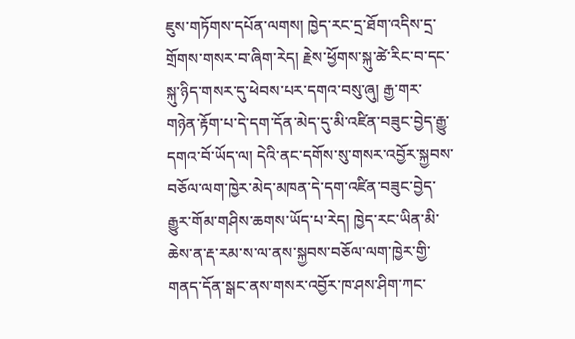ཇུས་གཏོགས་དཔོན་ལགས། ཁྱེད་རང་དྲ་ཐོག་འདིས་དྲ་གྲོགས་གསར་བ་ཞིག་རེད། རྗེས་ཕྱོགས་སྐུ་ཚེ་རིང་བ་དང་སྐུ་ཉིད་གསར་དུ་ཕེབས་པར་དགའ་བསུ་ཞུ། རྒྱ་གར་གཉེན་རྟོག་པ་དེ་དག་དོན་མེད་དུ་མི་འཛིན་བཟུང་བྱེད་རྒྱུ་དགའ་བོ་ཡོད་ལ། དེའི་ནང་དགོས་སུ་གསར་འབྱོར་སྐྱབས་བཅོལ་ལག་ཁྱེར་མེད་མཁན་དེ་དག་འཛིན་བཟུང་བྱེད་རྒྱུར་གོམ་གཤིས་ཆགས་ཡོད་པ་རེད། ཁྱེད་རང་ཡིན་མི་ཆེས་ན་རྡ་རམ་ས་ལ་ནས་སྐྱབས་བཅོལ་ལག་ཁྱེར་གྱི་གནད་དོན་སྒང་ནས་གསར་འབྱོར་ཁ་ཤས་ཤིག་ཀང་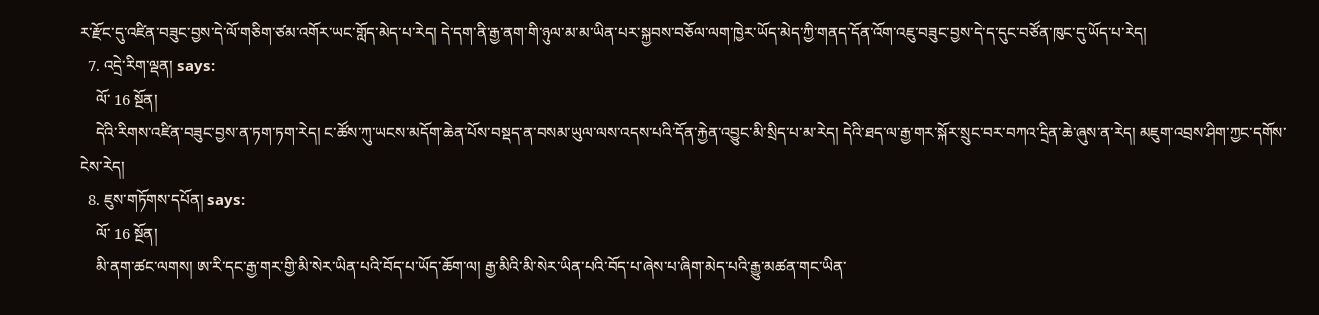ར་རྫོང་དུ་འཛིན་བཟུང་བྱས་དེ་ལོ་གཅིག་ཙམ་འགོར་ཡང་གློད་མེད་པ་རེད། དེ་དག་ནི་རྒྱ་ནག་གི་ཉུལ་མ་མ་ཡིན་པར་སྐྱབས་བཅོལ་ལག་ཁྱེར་ཡོད་མེད་ཀྱི་གནད་དོན་འོག་འཇུ་བཟུང་བྱས་དེ་ད་དུང་བཙོན་ཁུང་དུ་ཡོད་པ་རེད།
  7. འདྲེ་རིག་ལྡན། says:
    ལོ་ 16 སྔོན།
    དེའི་རིགས་འཛིན་བཟུང་བྱས་ན་ཏག་ཏག་རེད། ང་ཚོས་ཀུ་ཡངས་མདོག་ཆེན་པོས་བསྡད་ན་བསམ་ཡུལ་ལས་འདས་པའི་དོན་རྐྱེན་འབྱུང་མི་སྲིད་པ་མ་རེད། དེའི་ཐད་ལ་རྒྱ་གར་སྐོར་སྲུང་བར་བཀའ་དྲིན་ཆེ་ཞུས་ན་རེད། མཇུག་འབྲས་ཤིག་ཀྱང་དགོས་ངེས་རེད།
  8. ཇུས་གཏོགས་དཔོན། says:
    ལོ་ 16 སྔོན།
    མི་ནག་ཚང་ལགས། ཨ་རི་དང་རྒྱ་གར་གྱི་མི་སེར་ཡིན་པའི་བོད་པ་ཡོད་ཆོག་ལ། རྒྱ་མིའི་མི་སེར་ཡིན་པའི་བོད་པ་ཞེས་པ་ཞིག་མེད་པའི་རྒྱུ་མཚན་གང་ཡིན་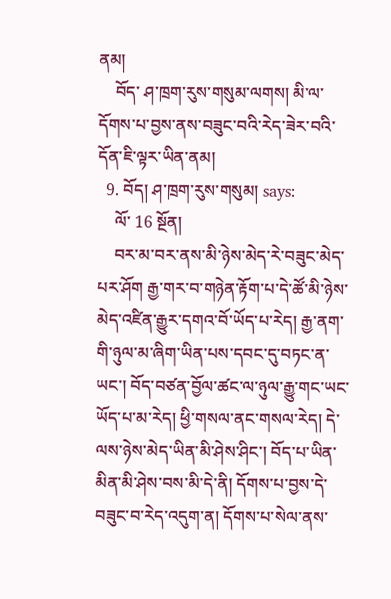ནམ།
    བོད་ ཤ་ཁྲག་རུས་གསུམ་ལགས། མི་ལ་དོགས་པ་བྱས་ནས་བཟུང་བའི་རེད་ཟེར་བའི་དོན་ཇི་ལྟར་ཡིན་ནམ།
  9. བོད། ཤ་ཁྲག་རུས་གསུམ། says:
    ལོ་ 16 སྔོན།
    བར་མ་བར་ནས་མི་ཉེས་མེད་རེ་བཟུང་མེད་པར་ཤོག རྒྱ་གར་བ་གཉེན་རྟོག་པ་དེ་ཚོ་མི་ཉེས་མེད་འཛིན་རྒྱུར་དགའ་བོ་ཡོད་པ་རེད། རྒྱ་ནག་གི་ཉུལ་མ་ཞིག་ཡིན་པས་དབང་དུ་བཏང་ན་ཡང་། བོད་བཙན་བྱོལ་ཚང་ལ་ཉུལ་རྒྱུ་གང་ཡང་ཡོད་པ་མ་རེད། ཕྱི་གསལ་ནང་གསལ་རེད། དེ་ལས་ཉེས་མེད་ཡིན་མི་ཤེས་ཤིང་། བོད་པ་ཡིན་མིན་མི་ཤེས་བས་མི་དེ་ནི། དོགས་པ་བྱས་དེ་བཟུང་བ་རེད་འདུག་ན། དོགས་པ་སེལ་ནས་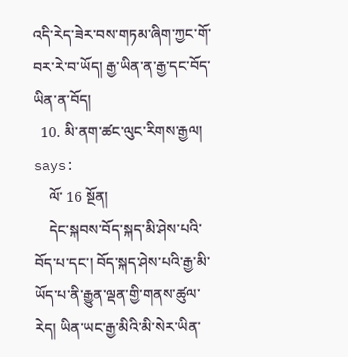འདི་རེད་ཟེར་བས་གཏམ་ཞིག་ཀྱང་གོ་བར་རེ་བ་ཡོད། རྒྱ་ཡིན་ན་རྒྱ་དང་བོད་ཡིན་ན་བོད།
  10. མི་ནག་ཚང་ལུང་རིགས་རྒྱལ། says:
    ལོ་ 16 སྔོན།
    དེང་སྐབས་བོད་སྐད་མི་ཤེས་པའི་བོད་པ་དང་། བོད་སྐད་ཤེས་པའི་རྒྱ་མི་ཡོད་པ་ནི་རྒྱུན་ལྡན་གྱི་གནས་ཚུལ་རེད། ཡིན་ཡང་རྒྱ་མིའི་མི་སེར་ཡིན་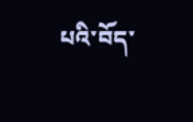པའི་བོད་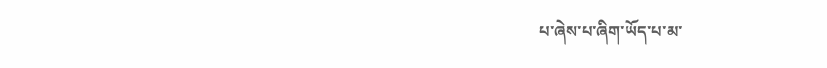པ་ཞེས་པ་ཞིག་ཡོད་པ་མ་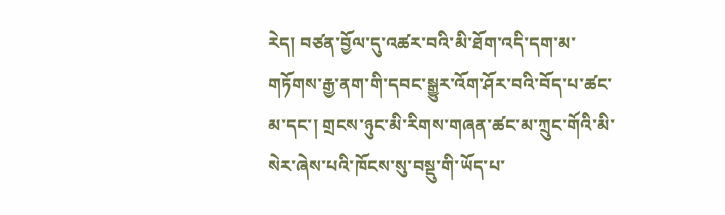རེད། བཙན་བྱོལ་དུ་འཚར་བའི་མི་ཐོག་འདི་དག་མ་གཏོགས་རྒྱ་ནག་གི་དབང་སྒྱུར་འོག་ཤོར་བའི་བོད་པ་ཚང་མ་དང་། གྲངས་ཉུང་མི་རིགས་གཞན་ཚང་མ་ཀྲུང་གོའི་མི་སེར་ཞེས་པའི་ཁོངས་སུ་བསྡུ་གི་ཡོད་པ་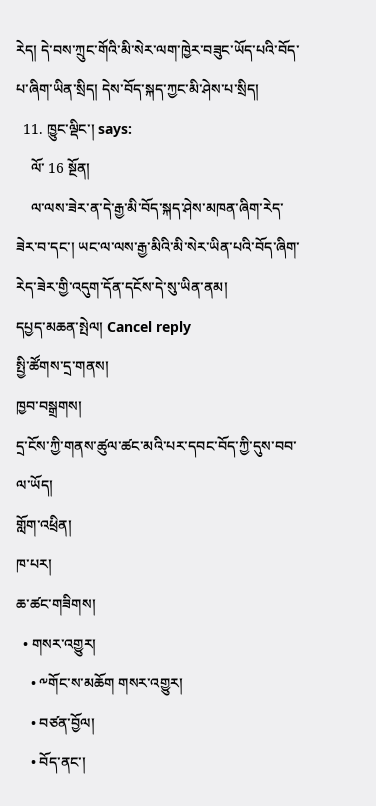རེད། དེ་བས་ཀྲུང་གོའི་མི་སེར་ལག་ཁྱེར་བཟུང་ཡོད་པའི་བོད་པ་ཞིག་ཡིན་སྲིད། དེས་བོད་སྐད་ཀྱང་མི་ཤེས་པ་སྲིད།
  11. ཁྱུང་ལྡིང་། says:
    ལོ་ 16 སྔོན།
    ལ་ལས་ཟེར་ན་དེ་རྒྱ་མི་བོད་སྐད་ཤེས་མཁན་ཞིག་རེད་ཟེར་བ་དང་། ཡང་ལ་ལས་རྒྱ་མིའི་མི་སེར་ཡིན་པའི་བོད་ཞིག་རེད་ཟེར་གྱི་འདུག་དོན་དངོས་དེ་སུ་ཡིན་ནམ།
དཔྱད་མཆན་སྤེལ། Cancel reply
སྤྱི་ཚོགས་དྲ་གནས།
ཁྱབ་བསྒྲགས།
དྲ་ངོས་ཀྱི་གནས་ཚུལ་ཚང་མའི་པར་དབང་བོད་ཀྱི་དུས་བབ་ལ་ཡོད།
གློག་འཕྲིན།
ཁ་པར།
ཆ་ཚང་གཟིགས།
  • གསར་འགྱུར།
    • ༸གོང་ས་མཆོག གསར་འགྱུར།
    • བཙན་བྱོལ།
    • བོད་ནང་།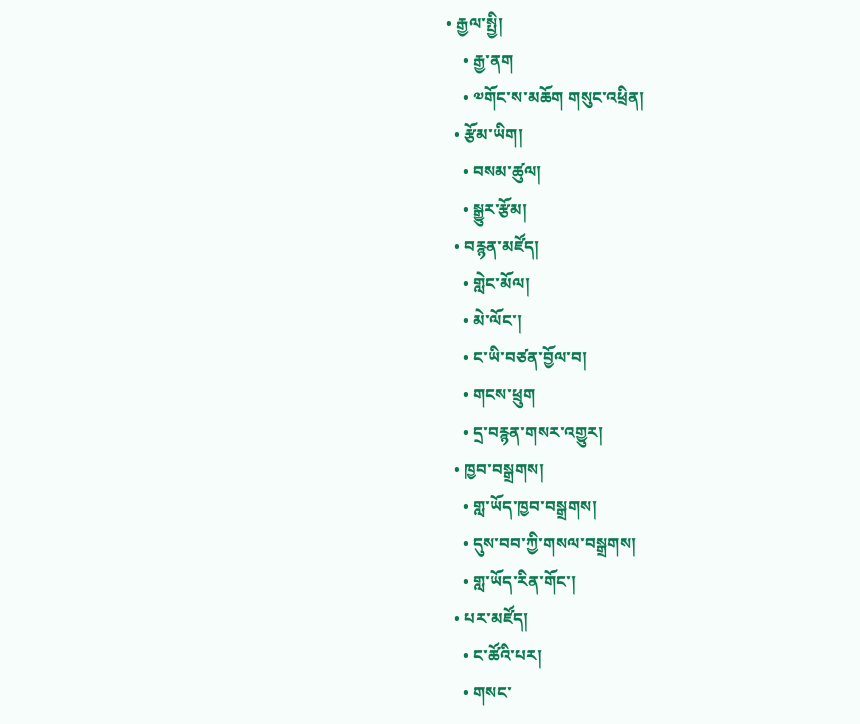• རྒྱལ་སྤྱི།
    • རྒྱ་ནག
    • ༧གོང་ས་མཆོག གསུང་འཕྲིན།
  • རྩོམ་ཡིག།
    • བསམ་ཚུལ།
    • སྒྱུར་རྩོམ།
  • བརྙན་མཛོད།
    • གླེང་མོལ།
    • མེ་ལོང་།
    • ང་ཡི་བཙན་བྱོལ་བ།
    • གངས་ཕྲུག
    • དྲ་བརྙན་གསར་འགྱུར།
  • ཁྱབ་བསྒྲགས།
    • གླ་ཡོད་ཁྱབ་བསྒྲགས།
    • དུས་བབ་ཀྱི་གསལ་བསྒྲགས།
    • གླ་ཡོད་རིན་གོང་།
  • པར་མཛོད།
    • ང་ཚོའི་པར།
    • གསང་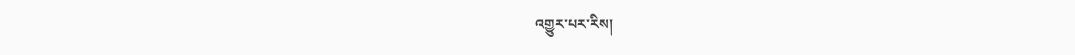འགྱུར་པར་རིས།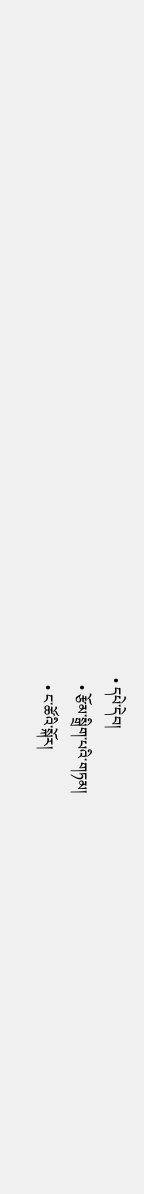• དཔེ་དེབ།
  • རྩོམ་སྒྲིག་པའི་གཏམ།
  • ང་ཚོའི་སྐོར།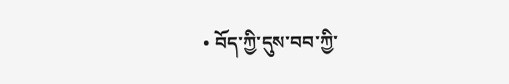• བོད་ཀྱི་དུས་བབ་ཀྱི་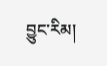བྱུང་རིམ།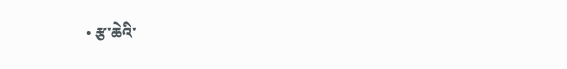• རྩ་ཆེའི་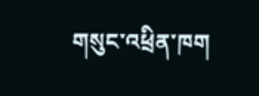གསུང་འཕྲིན་ཁག